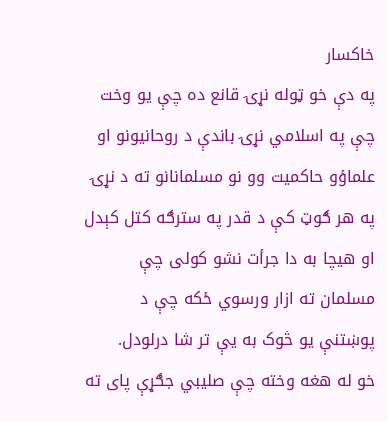خاکسار
په دې خو ټوله نړۍ قانع ده چې يو وخت چې په اسلامي نړۍ باندې د روحانيونو او علماؤو حاکميت وو نو مسلمانانو ته د نړۍ په هر ګوټ کې د قدر په سترګه کتل کېدل او هيچا به دا جرأت نشو کولی چې مسلمان ته ازار ورسوي ځکه چې د پوښتنې يو څوک به يې تر شا درلودل.
خو له هغه وخته چې صليبي جګړې پای ته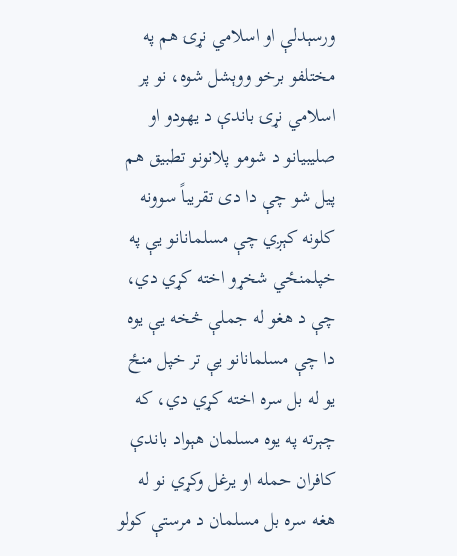ورسېدلې او اسلامي نړۍ هم په مختلفو برخو ووېشل شوه، نو پر اسلامي نړۍ باندې د يهودو او صليبيانو د شومو پلانونو تطبيق هم پيل شو چې دا دی تقريباً سوونه کلونه کېږي چې مسلمانانو يې په خپلمنځي شخړو اخته کړي دي، چې د هغو له جملې څخه يې يوه دا چې مسلمانانو يې تر خپل منځ يو له بل سره اخته کړي دي، که چېرته په يوه مسلمان هېواد باندې کافران حمله او يرغل وکړي نو له هغه سره بل مسلمان د مرستې کولو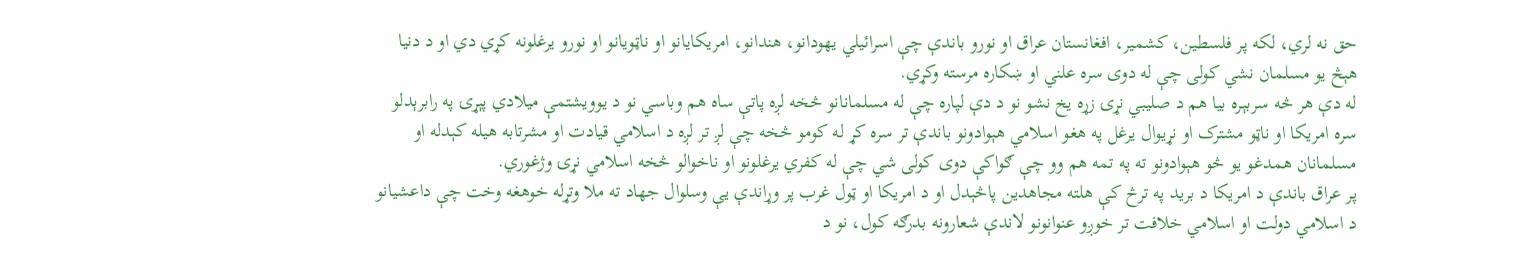حق نه لري، لکه پر فلسطين، کشمير، افغانستان عراق او نورو باندې چې اسرائيلي يهودانو، هندانو، امريکايانو او ناټويانو او نورو يرغلونه کړي دي او د دنيا هېڅ يو مسلمان نشي کولی چې له دوی سره علني او ښکاره مرسته وکړي.
له دې هر څه سربېره بيا هم د صليبي نړۍ زړه يخ نشو نو د دې لپاره چې له مسلمانانو څخه لږه پاتې ساه هم وباسي نو د يوويشتمې ميلادي پېړۍ په رابرېدلو سره امريکا او ناټو مشترک او نړيوال يرغل په هغو اسلامي هېوادونو باندې تر سره کړ له کومو څخه چې لږ تر لږه د اسلامي قيادت او مشرتابه هيله کېدله او مسلمانان همدغو يو څو هېوادونو ته په تمه هم وو چې ګواکې دوی کولی شي چې له کفري يرغلونو او ناخوالو څخه اسلامي نړۍ وژغوري.
پر عراق باندې د امريکا د بريد په ترڅ کې هلته مجاهدين پاڅېدل او د امريکا او ټول غرب پر وړاندې يې وسلوال جهاد ته ملا وتړله خوهغه وخت چې داعشيانو د اسلامي دولت او اسلامي خلافت تر خوږو عنوانونو لاندې شعارونه بدرګه کول، نو د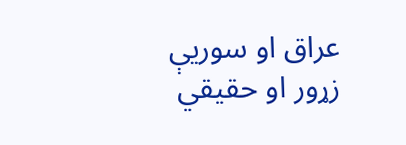عراق او سوريې زړور او حقيقي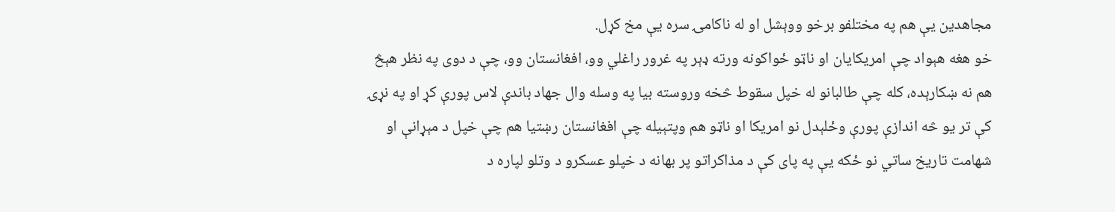مجاهدين يې هم په مختلفو برخو ووېشل او له ناکامۍ سره يې مخ کړل.
خو هغه هېواد چې امريکايان او ناټو ځواکونه ورته ډېر په غرور راغلي وو، افغانستان وو، چې د دوی په نظر هېڅ هم نه ښکارېده، کله چې طالبانو له خپل سقوط څخه وروسته بيا په وسله وال جهاد باندې لاس پورې کړ او په نړۍ کې تر يو څه اندازې پورې وځلېدل نو امريکا او ناټو هم وپتېيله چې افغانستان رښتيا هم چې خپل د مېړانې او شهامت تاريخ ساتي نو ځکه يې په پای کې د مذاکراتو پر بهانه د خپلو عسکرو د وتلو لپاره د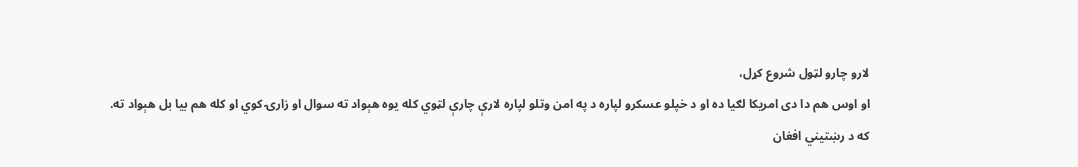لارو چارو لټول شروع کړل،
او اوس هم دا دی امريکا لګيا ده او د خپلو عسکرو لپاره د په امن وتلو لپاره لارې چارې لټوي کله يوه هېواد ته سوال او زارۍ کوي او کله هم بيا بل هېواد ته.
که د رښتيني افغان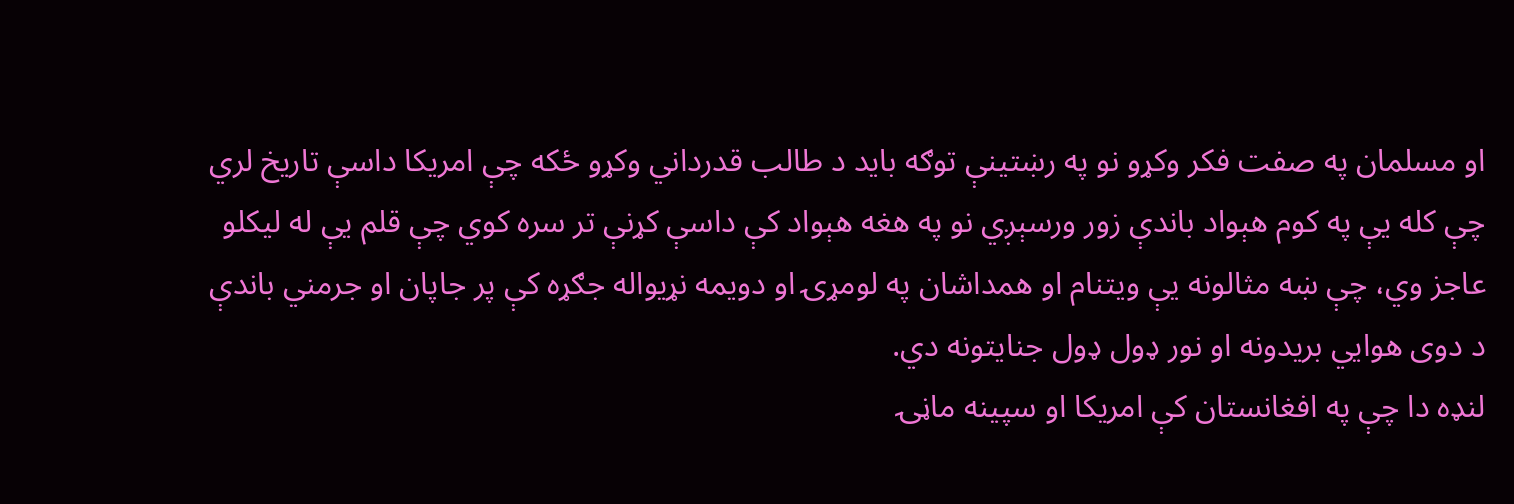او مسلمان په صفت فکر وکړو نو په رښتينې توګه بايد د طالب قدرداني وکړو ځکه چې امريکا داسې تاريخ لري چې کله يې په کوم هېواد باندې زور ورسېږي نو په هغه هېواد کې داسې کړنې تر سره کوي چې قلم يې له ليکلو عاجز وي، چې ښه مثالونه يې ويتنام او همداشان په لومړۍ او دويمه نړيواله جګړه کې پر جاپان او جرمني باندې د دوی هوايي بريدونه او نور ډول ډول جنايتونه دي.
لنډه دا چې په افغانستان کې امريکا او سپينه ماڼۍ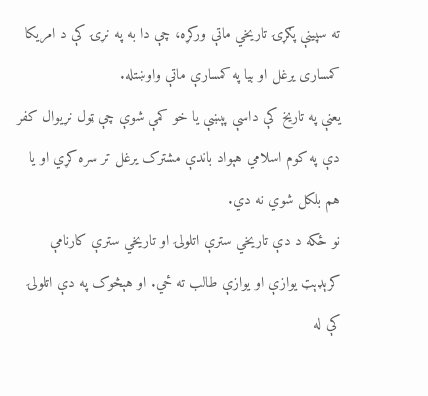ته سپينې پګړۍ تاريخي ماتې ورکړه، چې دا به په نړۍ کې د امريکا کمساری يرغل او بيا په کمسارې ماتې واوښتله.
يعنې په تاريخ کې داسې پېښې يا خو کمې شوې چې ټول نړيوال کفر دې په کوم اسلامي هېواد باندې مشترک يرغل تر سره کړي او يا هم بلکل شوي نه دي.
نو ځکه د دې تاريخي سترې اتلولۍ او تاريخي سترې کارنامې کرېډېټ يوازې او يوازې طالب ته ځي. او هېڅوک په دې اتلولۍ کې له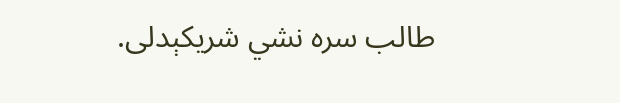طالب سره نشي شريکېدلی.